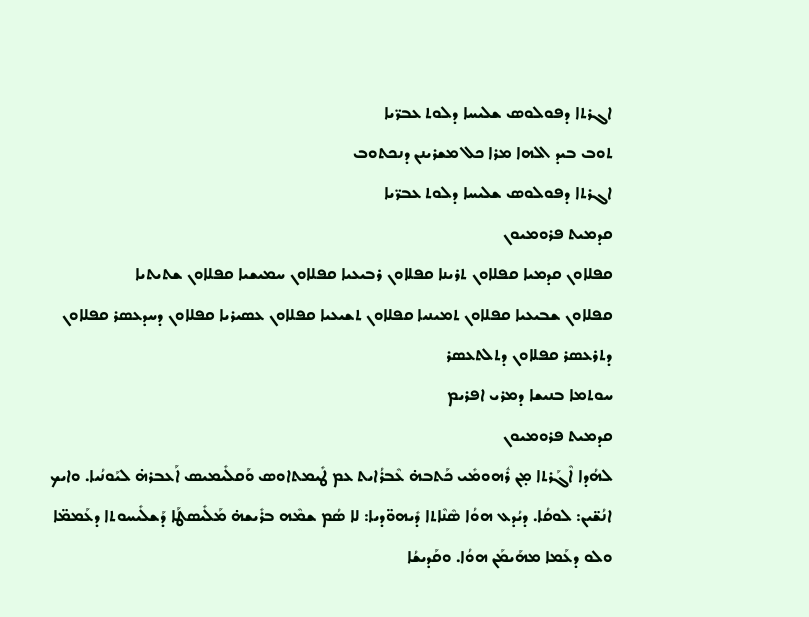ܐܓܪܬܐ ܕܦܘܠܘܣ ܫܠܝܚܐ ܕܠܘܬ ܥܒܪ̈ܝܐ
ܬܘܒ ܒܝܕ ܐܠܗܐ ܡܪܐ ܟܠ ܡܫܪܝܢܢ ܕܢܟܬܘܒ
ܐܓܪܬܐ ܕܦܘܠܘܣ ܫܠܝܚܐ ܕܠܘܬ ܥܒܪ̈ܝܐ
ܩܕܡܝܬ ܦܪܘܡܝܘܢ
ܩܦܠܐܘܢ ܩܕܡܝܐ ܩܦܠܐܘܢ ܬܪܝܢܐ ܩܦܠܐܘܢ ܪܒܝܥܝܐ ܩܦܠܐܘܢ ܚܡܝܫܝܐ ܩܦܠܐܘܢ ܫܬܝܬܝܐ
ܩܦܠܐܘܢ ܫܒܝܥܝܐ ܩܦܠܐܘܢ ܬܡܝܢܝܐ ܩܦܠܐܘܢ ܬܫܝܥܝܐ ܩܦܠܐܘܢ ܥܣܝܪܝܐ ܩܦܠܐܘܢ ܕܚܕܥܣܪ ܩܦܠܐܘܢ ܕܬܪܥܣܪ ܩܦܠܐܘܢ ܕܬܠܬܥܣܪ
ܚܘܬܡܐ ܒܢܝܫܐ ܕܡܪܝ ܐܦܪܝܡ
ܩܕܡܝܬ ܦܪܘܡܝܘܢ
ܠܗܳܕܐ ܐܶܓܰܪܬܐ ܡ̣ܢ ܪܽܗܘܡܺܝ ܟܰܬܒܗ̇ ܥܶܒܪܳܐܝܬ ܥܡ ܛܺܝܡܬܐܘܣ ܘܰܩܠܺܝܡܝܣ ܐܰܥܒܪܗ̇ ܠܝܰܘܢܳܝܐ. ܘܐܝܟ ܐܢܳܫ̈ܝܢ: ܠܘܩܳܐ. ܕܝܳܕܥ ܗܘܳܐ ܣܶܢܶܐܬܐ ܕܺܝܗܘ̈ܕܝܐ: ܠܐ ܣܳܡ ܫܡܶܗ ܒܪܺܝܫܗ̇ ܡܰܠܺܝܣܛܰܐ ܕܰܫܠܺܝܚܘܬܐ ܕܥܰܡܡ̈ܐ ܘܠܘ ܕܥܰܡܐ ܡܗܰܝܡܰܢ ܗܘܳܐ. ܘܩܰܕܝܫܳܐ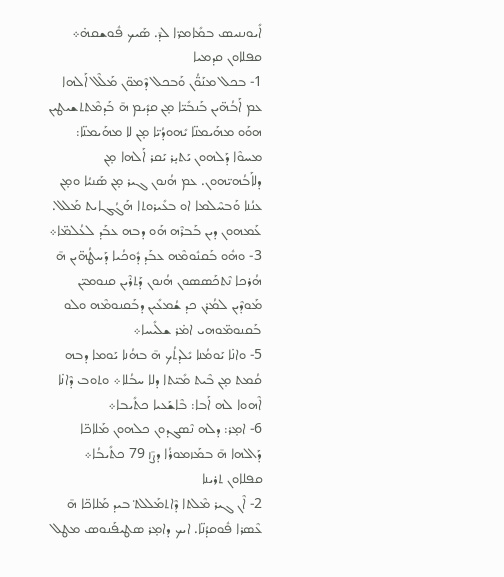ܐܺܝܘܢܢܝܣ ܒܡܺܐܡܪ̈ܐ ܠܕ̄. ܣܰܝܟ ܦܽܘܫܩܗ̇܀
ܩܦܠܐܘܢ ܩܕܡܝܐ
1- ܒܟܠ ܡܢܰܘ̈ܳܢ ܘܰܒܟܠ ܕܶܡܘ̈ܢ ܡܰܠܶܠ ܐܰܠܗܐ ܥܡ ܐܰܒܳܗ̈ܝܢ ܒܰܢܒܺܝ̈ܐ ܡ̣ܢ ܩܕܺܝܡ ܗ̄ ܒܰܕܡܶܬܬܫܝܛܝܢ ܗܘܰܘ ܡܗܰܝܡܢ̈ܐ ܝܺܗܘܕܳܝ̈ܐ ܡ̣ܢ ܠܐ ܡܗܰܝܡܢ̈ܐ: ܡܚܘܶܐ ܕܰܠܗܘܢ ܝܰܬܝ̣ܪ ܝܰܩܪ ܐܰܠܗܐ ܡ̣ܢ ܕܠܐܰܒܳܗܝ̈ܗܘܢ. ܥܡ ܗܳܢܘܢ ܓܝܪ ܡ̣ܢ ܣܰܢܝܳܐ ܘܡ̣ܢ ܥܢܳܢܐ ܘܰܒܚܶܠܡܐ ܐܘ ܒܥܺܝܪܘܬܐ ܗܰܓܳܓܐܝܬ ܡܰܠܠ. ܥܰܡܗܘܢ ܕܝܢ ܒܰܒܪܶܗ ܗܰܘ ܕܒܗ ܥܒܰܕ ܠܥܳܠܡ̈ܐ܀
3- ܘܗܽܘ ܒܰܩܢܽܘܡܶܗ ܥܒܰܕ ܕܽܘܟܳܝܐ ܕܰܚܛܳܗ̈ܝܢ ܗ̄ ܗܳܪܟܐ ܢܶܬܟܰܣܣܘܢ ܗܳܢܘܢ ܕܰܬܪܶܝܢ ܩܢܘܡܝ̈ܢ ܡܰܘܕܶܝܢ ܠܡܳܪܢ ܟܕ ܫܳܡܥܺܝܢ ܕܒܰܩܢܘܡܶܗ ܘܠܘ ܒܰܩܢܘܡ̈ܘܗܝ ܐܡ̇ܪ ܫܠܺܝܚܐ܀
5- ܘܐܢ̇ܐ ܝܰܘܡܳܢܐ ܝܺܠܕܬܳܟ ܗ̄ ܒܗܳܢܐ ܝܰܘܡܐ ܕܒܗ ܩܳܡܬ ܡ̣ܢ ܒܶܝܬ ܡܺܝ̈ܬܐ ܕܠܐ ܚܒܳܠܐ܀ ܘܬܘܒ ܕܶܐܢ̇ܐ ܐܶܗܘܐ ܠܗ ܐܰܒܐ: ܒܶܐܫܰܥܝܐ ܟܬܺܝܒܐ܀
6- ܐܡ̣ܪ: ܕܠܗ ܢܶܣܓܕܘܢ ܟܠܗܘܢ ܡܰܠܐܟ̈ܐ ܕܰܐܠܗܐ ܗ̄ ܒܡܰܙܡܘܪܳܐ ܕܨ̄ܙ 79 ܟܬܺܝܒܳܐ܀
ܩܦܠܐܘܢ ܬܪܝܢܐ
2- ܐܶܢ ܓܝܪ ܡܶܠܬܐ ܕܶܐܬܡܰܠܠܬ݀ ܒܝܕ ܡܰܠܐܟ̈ܐ ܗ̄ ܥܶܣܪܐ ܦܽܘܩܕܳܢ̈ܐ. ܐܝܟ ܕܐܡ̣ܪ ܣܛܝܦܰܢܘܣ ܡܛܠ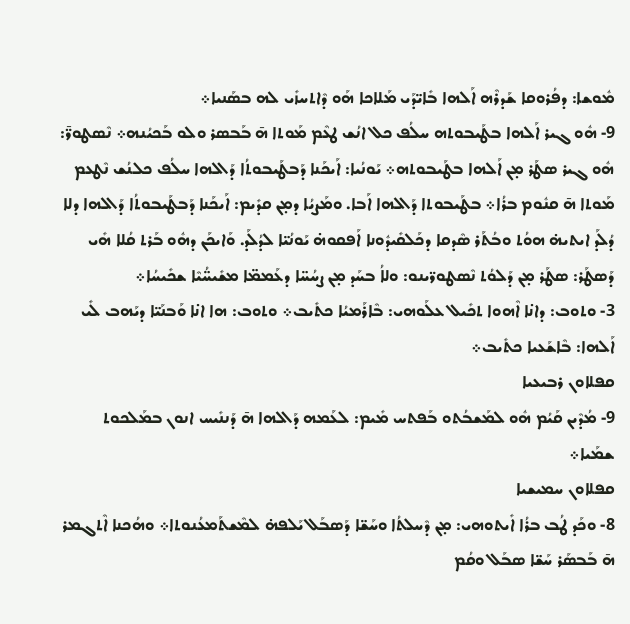ܡܽܘܫܐ: ܕܦܳܪܘܩܐ ܫܰܕܪܶܗ ܐܰܠܗܐ ܒܺܐܝ̈ܕܰܝ ܡܰܠܐܟܐ ܗܰܘ ܕܶܐܬܚܙܺܝ ܠܗ ܒܣܰܢܝܐ܀
9- ܗܽܘ ܓܝܪ ܐܰܠܗܐ ܒܛܰܝܒܘܬܗ ܚܠܳܦ ܟܠ ܐܢܳܫ ܛܥܶܡ ܡܰܘܬܐ ܗ̄ ܒܰܒܣܪ ܘܠܘ ܒܰܟܝܳܢܗ܀ ܢܶܣܛܘܪ̈̄: ܗܽܘ ܓܝܪ ܣܛܰܪ ܡ̣ܢ ܐܰܠܗܐ ܒܛܰܝܒܘܬܗ܀ ܝܰܘܢܳܝܐ: ܐܰܝܟܰܢܐ ܕܰܒܛܰܝܒܘܬܳܐ ܕܰܐܠܗܐ ܚܠܳܦ ܟܠܢܳܫ ܢܶܛܥܡ ܡܰܘܬܐ ܗ̄ ܩܢܽܘܡ ܒܪܳܐ܀ ܒܛܰܝܒܘܬܐ ܕܰܐܠܗܐ ܐܰܒܐ. ܘܡܰܨܝܳܐ ܕܡ̣ܢ ܩܕܺܝܡ: ܐܰܝܟܰܢܐ ܕܰܒܛܰܝܒܘܬܳܐ ܕܰܐܠܗܐ ܕܠܐ ܕܳܠܰܕ ܐܝܬܝܗ̇ ܗܘܳܬ ܘܒܳܬܰܪ ܣܶܕܩܐ ܕܟܰܠܩܺܝܕܽܘܢܐ ܐܰܦܩܘܗ̇ ܝܰܘܢܳܝ̈ܐ ܠܕܳܠܰܕ. ܘܰܐܝܟܰܢ ܕܗܽܘ ܒܰܪܬ ܩܳܠܐ ܗܺܝ ܕܰܣܛܰܪ: ܣܛܰܪ ܡ̣ܢ ܕܰܠܘܳܬ ܢܶܣܛܘܪ̈ܝܢܘ: ܘܠܐܳ ܒܚܰܕ ܡ̣ܢ ܨܚܳܚ̈ܐ ܕܥܰܡܡ̈ܐ ܡܫܺܝܚ̈ܳܝܶܐ ܫܟܺܝܚܳܐ܀
3- ܘܬܘܒ: ܕܐܢ̇ܐ ܐܶܗܘܐ ܬܟܺܝܠ ܥܠܰܘܗܝ: ܒܶܐܪܰܡܝܳܐ ܟܬܺܝܒ܀ ܘܬܘܒ: ܗܐ ܐܢ̇ܐ ܘܰܒܢܰܝ̈ܐ ܕܝܰܗܒ ܠܺܝ ܐܰܠܗܐ: ܒܶܐܫܰܥܝܐ ܟܬܺܝܒ܀
ܩܦܠܐܘܢ ܪܒܝܥܝܐ
9- ܡܳܕܶܝܢ ܩܰܝܳܡ ܗܽܘ ܠܡܰܫܒܳܬܘ ܒܰܦܬܚ ܡܺܝܡ: ܠܥܰܡܗ ܕܰܐܠܗܐ ܗ̄ ܕܰܢܢܺܝܚ ܐܢܘܢ ܒܡܰܠܟܘܬ ܫܡܰܝܐ܀
ܩܦܠܐܘܢ ܚܡܝܫܝܐ
8- ܘܟܰܕ ܛܳܒ ܒܪܳܐ ܐܺܝܬܘܗܝ: ܡ̣ܢ ܕܶܚܠܬܳܐ ܘܚܰܫ̈ܐ ܕܰܣܒܰܠ ܝܰܠܦܗ̇ ܠܡܶܫܬܰܡܥܳܢܘܬܐ܀ ܘܗܳܟܢܐ ܐܶܬܓܡܪ ܗ̄ ܒܰܒܣܰܪ ܚܰܫ̈ܐ ܣܒܰܠ ܘܩܳܡ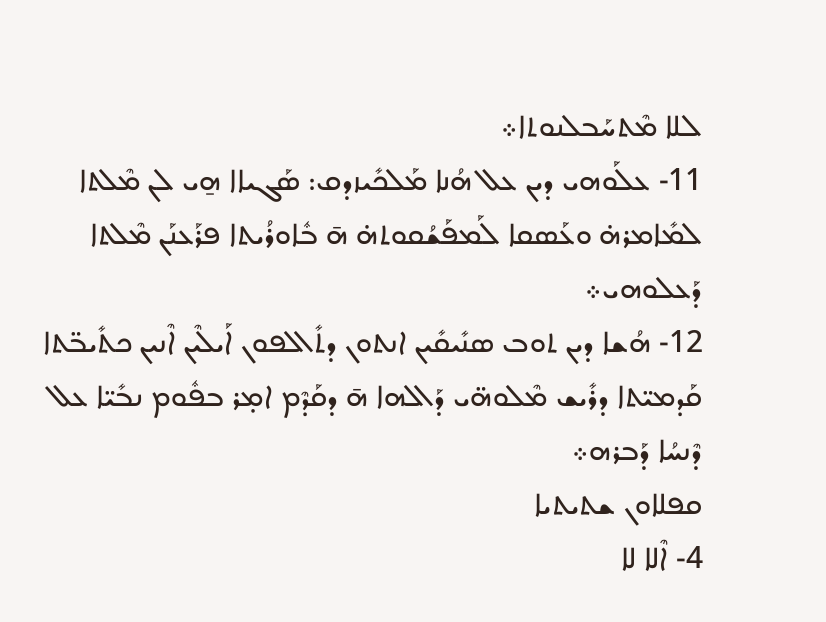ܠܠܐ ܡܶܬܚܰܒܠܢܘܬܐ܀
11- ܥܠܰܘܗܝ ܕܝܢ ܥܠ ܗܳܢܐ ܡܰܠܟܺܝܙܕܩ: ܣܰܓܝܐܐ ܗ̱ܝ ܠܢ ܡܶܠܬܐ ܠܡܺܐܡܪܗ̇ ܘܥܰܣܩܐ ܠܰܡܦܰܫܳܩܘܬܗ̇ ܗ̄ ܒܽܐܘܪܳܝܬܐ ܦܪܰܥܢܰܢ ܡܶܠܬܐ ܕܰܥܠܘܗܝ܀
12- ܗܳܫܐ ܕܝܢ ܬܘܒ ܣܢܺܝܩܺܝܢ ܐܢܬܘܢ ܕܬܺܐܠܦܘܢ ܐܰܝܠܶܝܢ ܐܶܢܝܢ ܟܬܺܝܒ̈ܬܐ ܩܰܕܡܝ̈ܬܐ ܕܪܺܝܫ ܡܶܠܘܗ̈ܝ ܕܰܐܠܗܐ ܗ̄ ܕܩܰܕܶܡ ܐܡ̣ܪ ܒܦܽܘܡ ܢܒܺܝ̈ܐ ܥܠ ܕܶܢܚܳܐ ܕܰܒܪܗ܀
ܩܦܠܐܘܢ ܫܬܝܬܝܐ
4- ܐܶܠܐ ܠܐ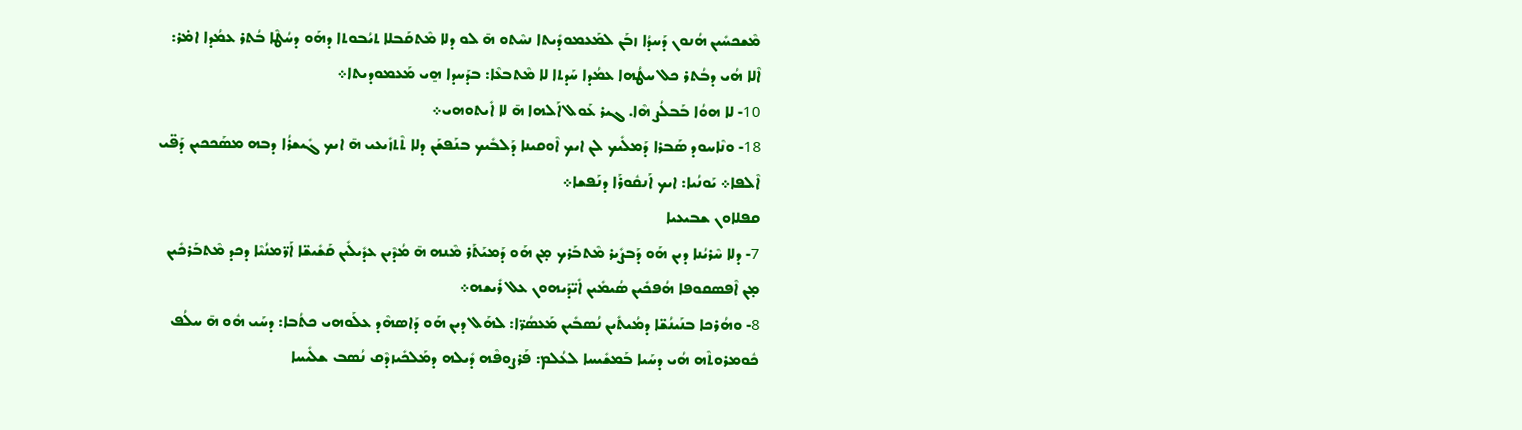ܡܶܫܟܚܺܝܢ ܗܳܢܘܢ ܕܰܚܕܳܐ ܙܒܰܢ ܠܡܰܥܡܘܕܺܝܬܐ ܢܚܶܬܘ ܗ̄ ܠܘ ܕܠܐ ܡܶܬܩܰܒܠܐ ܬܝܳܒܘܬܐ ܕܗܰܘ ܕܚܳܛܶܐ ܒܳܬܪ ܥܡܳܕܐ ܐܡ̇ܪ: ܐܶܠܐ ܗܳܝ ܕܒܳܬܪ ܟܠ ܚܛܳܗܐ ܥܡܳܕܐ ܚܰܕܬܐ ܠܐ ܡܶܬܒܥܶܐ: ܒܕܰܚܕܐ ܗ̱ܝ ܡܰܥܡܘܕܝܬܐ܀
10- ܠܐ ܗܘܳܐ ܒܰܒܠܳܨ ܗܶܐ. ܓܝܪ ܥܰܘܠ ܐܰܠܗܐ ܗ̄ ܠܐ ܐܺܝܬܘܗܝ܀
18- ܘܢܶܐܚܘܕ ܣܰܒܪܐ ܕܰܡܠܺܝܟ ܠܢ ܐܝܟ ܐܶܘܩܝܢܐ ܕܰܠܒܺܝܟ ܒܢܰܦܫܰܢ ܕܠܐ ܬܶܬܙܺܝܥܝ ܗ̄ ܐܝܟ ܓܺܝܫܪܳܐ ܕܒܗ ܡܣܰܟܟܝܢ ܕܰܦ̈ܝ ܐܶܠܦܐ܀ ܝܰܘܢܳܝܐ: ܐܝܟ ܐܰܢܩܽܘܪܰܐ ܕܢܰܦܫܐ܀
ܩܦܠܐܘܢ ܫܒܝܥܝܐ
7- ܕܠܐ ܚܶܪܝܳܢܐ ܕܝܢ ܗܰܘ ܕܰܒܨܺܝܪ ܡܶܬܒܰܪܟ ܡ̣ܢ ܗܰܘ ܕܰܡܝܰܬܰܪ ܡܶܢܗ ܗ̄ ܡܳܕܶܝܢ ܥܕܺܝܠܺܝܢ ܩܰܫܺܝܫ̈ܐ ܐܰܪ̈ܡܢܳܝܶܐ ܕܟܕ ܡܶܬܒܰܪܟܺܝܢ ܡ̣ܢ ܐܶܦܣܩܘܦܐ ܗܳܦܟܺܝܢ ܣܳܝܡܺܝܢ ܐܺܝ̈ܕܰܝܗܘܢ ܥܠ ܪܺܝܫܗ܀
8- ܘܗܳܪܟܐ ܒܢܰܝܢܳܫ̈ܐ ܕܡܳܝܬܺܝܢ ܢܳܣܒܺܝܢ ܡܰܥܣܳܪ̈ܐ: ܠܗܰܠ ܕܝܢ ܗܰܘ ܕܰܐܣܗܶܕ ܥܠܰܘܗܝ ܟܬܳܒܐ: ܕܚܰܝ ܗܽܘ ܗ̄ ܚܠܳܦ ܟܽܘܡܪܘܬܶܗ ܗܳܝ ܕܚܰܝܐ ܒܰܡܫܺܝܚܐ ܠܥܳܠܡ: ܦܰܪܨܘܦܶܗ ܕܺܝܠܗ ܕܡܰܠܟܺܝܙܕܶܩ ܢܳܣܒ ܫܠܺܝܚܐ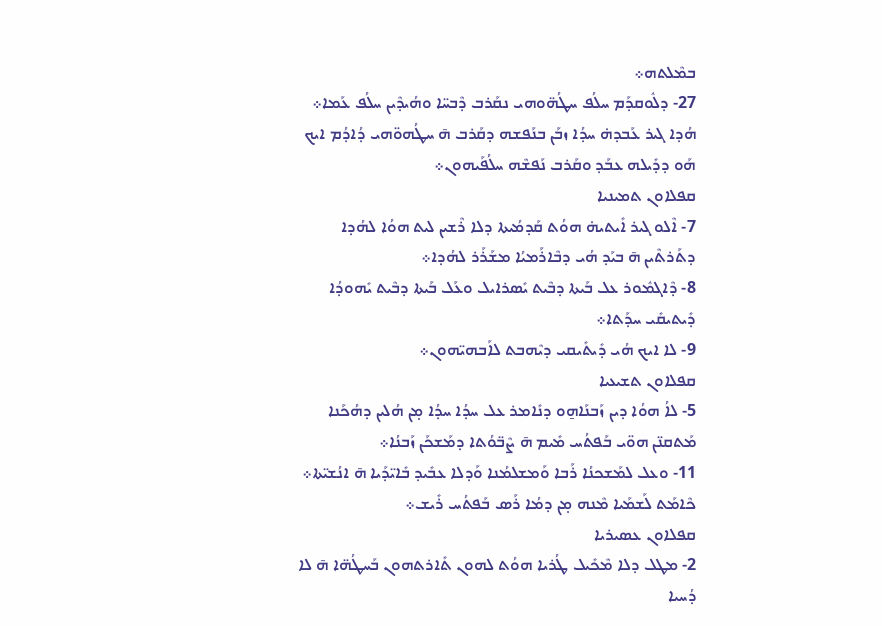ܒܡܶܠܬܗ܀
27- ܕܠܽܘܩܕܰܡ ܚܠܳܦ ܚܛܳܗ̈ܘܗܝ ܢܩܰܪܒ ܕܶܒܚ̈ܐ ܘܗܳܝܕܶܝܢ ܚܠܳܦ ܥܰܡܐ܀ ܗܳܕܐ ܓܝܪ ܥܰܒܕܗ̇ ܚܕܳܐ ܙܒܰܢ ܒܢܰܦܫܗ ܕܩܰܪܒ ܗ̄ ܚܛܳܗܘ̈ܗܝ ܕܳܐܕܳܡ ܐܝܟ ܗܰܘ ܕܕܺܝܠܗ ܥܒܰܕ ܘܩܰܪܒ ܢܰܦܫܶܗ ܚܠܳܦܰܝܗܘܢ܀
ܩܦܠܐܘܢ ܬܡܝܢܝܐ
7- ܐܶܠܘ ܓܝܪ ܐܺܝܬܝܗ̇ ܗܘܳܬ ܩܰܕܡܳܝܬܐ ܕܠܐ ܪܶܫܝܢ ܠܝܬ ܗܘܳܐ ܠܗܳܕܐ ܕܬܰܪܬܶܝܢ ܗ̄ ܒܝܰܕ ܗܳܝ ܕܒܶܐܪܰܡܝܳܐ ܡܫܰܪܰܪ ܠܗܳܕܐ܀
8- ܕܶܐܓܡܽܘܪ ܥܠ ܒܰܝܬܐ ܕܒܶܝܬ ܝܺܣܪܐܝܠ ܘܥܰܠ ܒܰܝܬܐ ܕܒܶܝܬ ܝܺܗܘܕܳܐ ܕܺܝܬܝܩܺܝ ܚܕܰܬܐ܀
9- ܠܐ ܐܝܟ ܗܳܝ ܕܺܝܬܺܝܩܝ ܕܝܶܗܒܬ ܠܐܰܒܗܝ̈ܗܘܢ܀
ܩܦܠܐܘܢ ܬܫܝܥܝܐ
5- ܠܐܳ ܗܘܳܐ ܕܝܢ ܙܰܒܢܰܐܗ̱ܘ ܕܢܺܐܡܪ ܥܠ ܚܕܳܐ ܚܕܳܐ ܡ̣ܢ ܗܳܠܝܢ ܕܗܳܟܰܢܐ ܡܰܬܩܢ̈ܢ ܗܘ̈ܝ ܒܰܦܬܳܚ ܡܺܝܡ ܗ̄ ܨܶܒ̈ܘܳܬܐ ܕܡܰܫܟܰܢ ܙܰܒܢܳܐ܀
11- ܘܥܠ ܠܡܰܫܟܢܳܐ ܪܰܒܐ ܘܰܡܫܠܡܳܢܐ ܘܰܕܠܐ ܥܒܺܝܕ ܒܺܐܝ̈ܕܰܝܐ ܗ̄ ܐܢܳܫܝ̈ܬܐ܀ ܟܶܐܡܰܬ ܠܰܫܡܰܝܐ ܡܶܢܗ ܡ̣ܢ ܕܡܳܐ ܪܰܣ ܒܰܦܬܳܚ ܪܺܝܫ܀
ܩܦܠܐܘܢ ܥܣܝܪܝܐ
2- ܡܛܠ ܕܠܐ ܡܶܟܺܝܠ ܛܳܪܝܐ ܗܘܳܬ ܠܗܘܢ ܬܺܐܪܬܗܘܢ ܒܰܚܛܳܗ̈ܐ ܗ̄ ܠܐ ܕܳܚܝܐ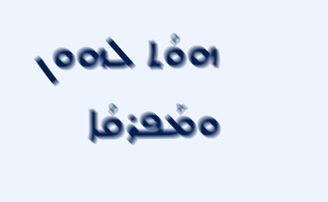ܗܘܳܬ ܠܗܘܢ ܘܡܰܦܪܩܳܐ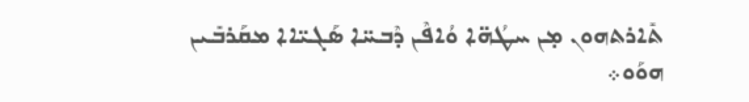ܬܺܐܪܬܗܘܢ ܡ̣ܢ ܚܛܳܗ̈ܐ ܘܳܐܦܶܢ ܕܶܒܚ̈ܐ ܣܰܓܝ̈ܐܐ ܡܩܰܪܒܺܝܢ ܗܘܰܘ܀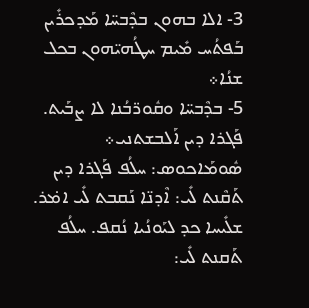3- ܐܠܐ ܒܗܘܢ ܒܕܶܒܚ̈ܐ ܡܰܕܟܪܺܝܢ ܒܰܦܬܳܚ ܡܺܝܡ ܚܛܳܗܝ̈ܗܘܢ ܒܟܠ ܫܢܳܐ܀
5- ܒܕܶܒܚ̈ܐ ܘܩܽܘܪ̈ܒܳܢܐ ܠܐ ܨܒܰܝܬ. ܦܰܓܪܐ ܕܝܢ ܐܰܠܒܫܬܢܝ܀ ܣܽܘܡܰܐܟܘܣ: ܚܠܳܦ ܦܰܓܪܐ ܕܝܢ ܬܰܩܶܢܬ ܠܺܝ: ܐܶܕܢ̈ܐ ܢܰܩܒܬ ܠܺܝ ܐܡ̇ܪ. ܫܠܺܝܚܐ ܟܕ ܠܝܰܘܢܳܝܐ ܢܳܩܦ. ܚܠܳܦ ܬܰܩܢܬ ܠܺܝ: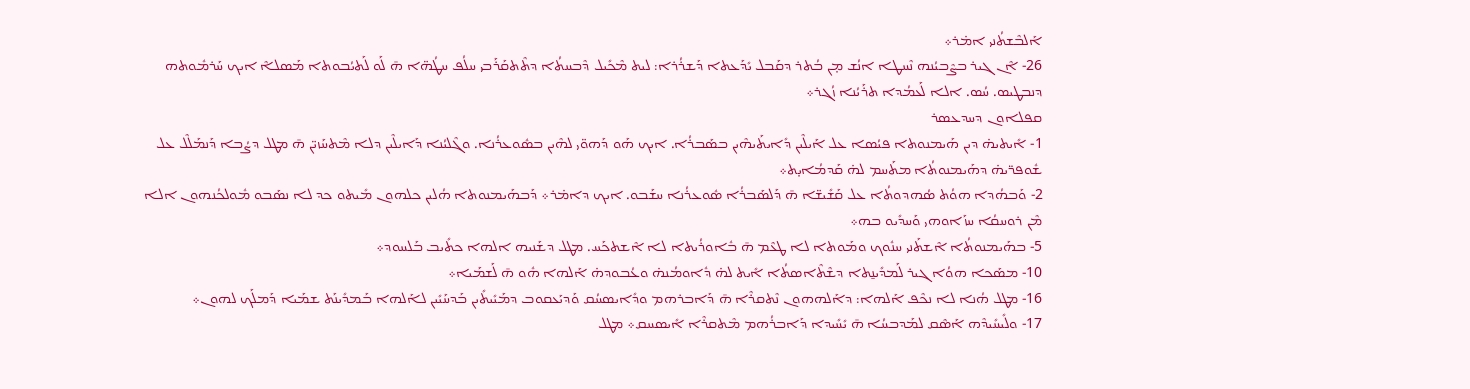ܐܰܠܒܶܫܬܳܢܝ ܐܡ̇ܪ܀
26- ܐܶܢ ܓܝܪ ܒܨܶܒܝܳܢܗ ܢܶܚܛܐ ܐܢܳܫ ܡ̣ܢ ܒܳܬܪ ܕܩܰܒܠ ܝܺܕܰܥܬܐ ܕܰܫܪܳܪܐ: ܠܝܬ ܡܶܟܺܝܠ ܕܶܒܚܬܳܐ ܕܬܶܬܩܰܪܰܒܝ ܚܠܳܦ ܚܛܳܗ̈ܐ ܗ̄ ܠܰܘ ܠܰܬܝܳܒܘܬܐ ܡܰܣܠܐܶ ܐܝܟ ܚܰܪܡܽܘܬܗ ܕܢܒܛܝܣ. ܚܳܣ. ܐܠܐ ܠܰܥܡܳܕܐ ܬܪܰܝܳܢܐ ܙܳܓܪ܀
ܩܦܠܐܘܢ ܕܚܕܥܣܪ
1- ܐܺܝܬܝܗ̇ ܕܝܢ ܗܰܝܡܢܘܬܐ ܦܝܳܣܐ ܥܠ ܐܰܝܠܶܝܢ ܕܺܐܝܬܰܝܗܶܝܢ ܒܣܰܒܪܳܐ. ܐܝܟ ܗܰܘ ܕܰܗܘ̈ܝ ܠܗܶܝܢ ܒܣܽܘܥܪܳܢܐ. ܘܓܶܠܝܳܢܐ ܕܰܐܝܠܶܝܢ ܕܠܐ ܡܶܬܚܰܙܝ̈ܢ ܗ̄ ܡܛܠ ܕܨܳܒܐ ܕܰܢܡܰܠܶܠ ܥܠ ܫܽܘܦܪ̈ܝܗ̇ ܕܗܰܝܡܢܘܬܳܐ ܡܬܰܚܡ ܠܗ̇ ܩܰܕܡܳܐܝ̣ܬ܀
2- ܘܰܒܗܳܕܐ ܗܘܳܬ ܣܳܗܕܘܬܳܐ ܥܠ ܩܰܫܺܝܫ̈ܐ ܗ̄ ܕܰܠܣܰܒܪܳܐ ܣܽܘܥܪܳܢܐ ܚܫܰܒܘ. ܐܝܟ ܕܐܡ̇ܪ܀ ܕܰܒܗܰܝܡܢܘܬܐ ܗܳܠܝܢ ܟܠܗܘܢ ܡܺܝܬܘ ܟܕ ܠܐ ܢܣܰܒܘ ܡܽܘܠܟܳܢܗܘܢ ܐܠܐ ܡܶܢ ܪܘܚܩܳܐ ܚܙܰܐܘܗܝ ܘܰܚܕܺܝܘ ܒܗ܀
5- ܒܗܰܝܡܢܘܬܳܐ ܐܶܫܬܰܢܝ ܚܢܽܘܟ ܘܡܰܘܬܐ ܠܐ ܛܥܶܡ ܗ̄ ܒܽܐܘܪܳܝܬܐ ܠܐ ܐܶܫܬܟܰܚ. ܡܛܠ ܕܫܰܢܝܗ ܐܠܗܐ ܟܬܺܝܒ ܒܰܠܚܘܕ܀
10- ܡܣܰܟܐ ܗܘܳܐ ܓܝܪ ܠܰܡܕܺܝܢ̱ܬܐ ܕܫܶܬܶܐܣܬܳܐ ܐܺܝܬ ܠܗ̇ ܕܽܐܘܡܳܢܗ̇ ܘܥܳܒܘܕܗ̇ ܐܰܠܗܐ ܗܽܘ ܗ̄ ܠܰܫܡܰܝܐ܀
16- ܡܛܠ ܗܳܢܐ ܠܐ ܢܟܶܦ ܐܰܠܗܐ: ܕܐܰܠܗܗܘܢ ܢܶܬܩܪܶܐ ܗ̄ ܕܰܐܒܪܗܡ ܘܕܺܐܝܣܚܳܩ ܘܰܕܝܰܥܩܘܒ ܕܡܰܝܺܝܬܺܝܢ ܒܰܕܚܰܝܺܝܢ ܠܐܰܠܗܐ ܒܰܡܕܺܝܢܰܬ ܫܡܰܝܐ ܕܰܡܠܰܟ ܠܗܘܢ܀
17- ܘܠܺܝܚܺܝܕܶܗ ܐܰܣܶܩ ܠܡܰܕܒܚܳܐ ܗ̄ ܝܺܚܺܝܕܐ ܕܰܐܒܪܳܗܡ ܡܶܬܩܪܶܐ ܐܺܝܣܚܩ܀ ܡܛܠ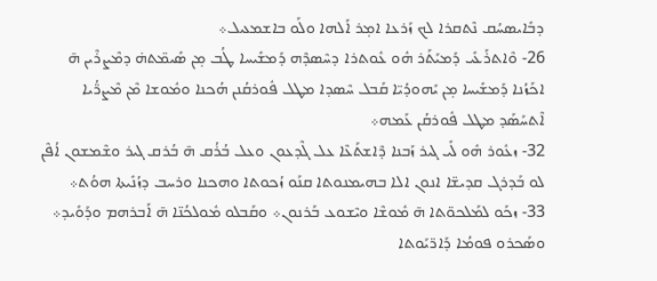ܕܒܺܐܝܣܚܳܩ ܢܶܬܩܪܐ ܠܟ ܙܰܪܥܐ ܐܡ̣ܪ ܐܰܠܗܐ ܘܠܰܘ ܒܐܫܡܥܝܠ܀
26- ܘܶܐܬܪܰܥܺܝ ܕܰܡܝܰܬܰܪ ܗܽܘ ܥܽܘܬܪܐ ܕܚܶܣܕܶܗ ܕܰܡܫܺܝܚܐ ܛܳܒ ܡ̣ܢ ܣܺܝܡ̈ܬܗ̇ ܕܡܶܨܪܶܝܢ ܗ̄ ܐܟܰܙܳܢܐ ܕܰܡܫܺܝܚܐ ܡ̣ܢ ܝܺܗܘܕܳܝ̈ܐ ܩܰܒܠ ܚܶܣܕܐ ܡܛܠ ܦܽܘܪܩܳܢܢ ܗܳܟܢܐ ܘܡܽܘܫܐ ܡܶܢ ܡܶܨܪ̈ܳܝܐ ܐܶܬܚܰܣܰܕ ܡܛܠ ܦܽܘܪܩܳܢ ܥܰܡܗ܀
32- ܙܥܽܘܪ ܗܽܘ ܠܺܝ ܓܝܪ ܙܰܒܢܐ ܕܶܐܫܬܰܥܶܐ ܥܠ ܓܶܕܥܘܢ ܘܥܠ ܒܳܪܳܩ ܗ̄ ܒܳܪܩ ܓܝܪ ܘܫܶܡܫܘܢ ܐܳܦܶܢ ܠܘ ܒܰܕܪܓ ܩܕܝܫ̈ܐ ܐܢܘܢ ܐܠܐ ܒܗܝܡܢܘܬܐ ܩܢܰܘ ܙܳܟܘܬܐ ܘܗܟܢܐ ܘܪܚܒ ܕܙܳܢܺܝܬܐ ܗܘܳܬ܀
33- ܙܟܰܘ ܠܡܰܠܟܘ̈ܬܐ ܗ̄ ܡܽܘܫܶܐ ܘܝܶܫܘܥ ܒܰܪܢܘܢ܀ ܘܩܰܒܠܘ ܡܽܘܠܟܳܢ̈ܐ ܗ̄ ܐܰܒܪܗܡ ܘܕܰܘܺܝܕ܀ ܘܣܰܟܪܘ ܦܘܡܳܐ ܕܰܐܪ̈ܝܰܘܬܐ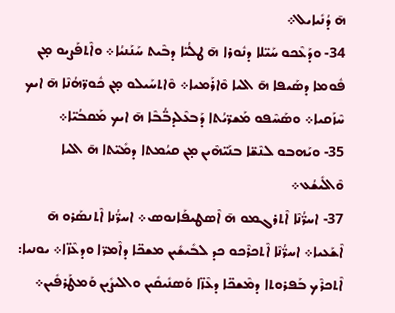ܗ̄ ܕܳܢܺܝܐܝܠ܀
34- ܘܕܰܥܶܟܘ ܚܰܝ̈ܠܐ ܕܢܽܘܪܐ ܗ̄ ܛܠܳܝ̈ܐ ܕܒܶܝܬ ܚܰܢܰܢܝܳܐ܀ ܘܐܶܬܦܰܨܝܘ ܡ̣ܢ ܦܽܘܡܐ ܕܣܰܝܦܐ ܗ̄ ܐܠܝܐ ܘܶܐܪܰܡܝܐ܀ ܘܶܐܬܚܰܝܠܘ ܡ̣ܢ ܟܽܘܪ̈ܗܳܢܶܐ ܗ̄ ܐܝܟ ܚܶܙܰܩܝܐ܀ ܘܣܰܚܶܦܘ ܡܰܫܪ̈ܝܳܬܐ ܕܰܒܥܶܠܕܒ̈ܳܒܶܐ ܗ̄ ܐܝܟ ܡܰܩܒܳܝ̈ܐ܀
35- ܘܝܰܗܒܘ ܠܢܶܫ̈ܐ ܒܢܰܝ̈ܗܶܝܢ ܡ̣ܢ ܩܝܳܡܬܐ ܕܡܺܝ̈ܬܐ ܗ̄ ܐܠܝܐ ܘܶܐܠܺܝܫܳܥ܀
37- ܐܚܪ̈ܳܢܶܐ ܐܶܬܪܓܡܘ ܗ̄ ܐܶܣܛܝܦܰܐܢܘܣ܀ ܐܚܪ̈ܳܢܐ ܐܶܬܢܣܰܪܘ ܗ̄ ܐܶܫܰܥܝܐ܀ ܐܚܪ̈ܳܢܶܐ ܐܶܬܟܪܶܟܘ ܟܕ ܠܒܺܝܫܺܝܢ ܡܫܟ̈ܐ ܕܐܶܡܪ̈ܐ ܘܕܥܶܙ̈ܐ܀ ܝܘܢܝܐ: ܐܶܬܟܪܶܟ ܒܰܦܪܘܬܐ ܕܡܶܫܟ̈ܐ ܕܥܶܙ̈ܐ ܘܰܣܢܺܝܩܺܝܢ ܘܐܠܝܨܺܝܢ ܘܰܡܛܰܪܦܺܝܢ܀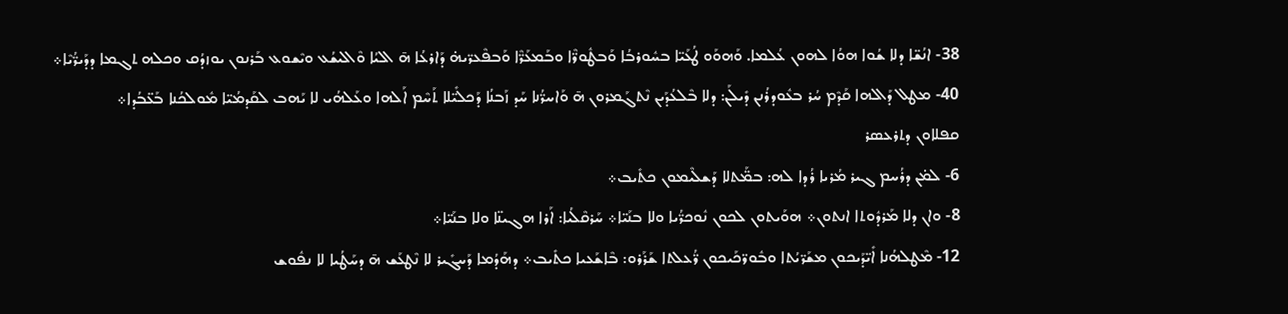38- ܐܢܳܫ̈ܐ ܕܠܐ ܫܳܘܐ ܗܘܳܐ ܠܗܘܢ ܥܳܠܡܐ. ܘܰܗܘܰܘ ܛܳܥܰܝ̈ܐ ܒܚܽܘܪܒܳܐ ܘܰܒܛܽܘܪ̈ܶܐ ܘܒܰܡܥܰܪ̈ܶܐ ܘܰܒܦܶܥܪ̈ܝܗ̇ ܕܰܐܪܥܳܐ ܗ̄ ܐܠܝܳܐ ܘܶܐܠܝܫܳܥ ܘܝܶܫܘܥ ܒܰܪܢܘܢ ܝܘܙܕܳܩ ܘܟܠܗ ܬܓܡܐ ܕܕܰܝܪ̈ܳܝܶܐ܀
40- ܡܛܠ ܕܰܐܠܗܐ ܩܰܕܶܡ ܚܳܪ ܒܥܽܘܕܪܳܢܢ ܕܺܝܠܰܢ: ܕܠܐ ܒܶܠܥܳܕܰܝܢ ܢܶܬܓܰܡܪܘܢ ܗ̄ ܘܰܐܚܪ̈ܳܢܐ ܚܰܕ ܙܰܒܢܳܐ ܕܰܟܠܺܝ̈ܠܐ ܬܰܚܶܡ ܐܰܠܗܐ ܘܥܰܠܗܳܝ ܠܐ ܝܰܗܒ ܠܩܰܕܡܳܝ̈ܐ ܡܽܘܠܟܳܢܐ ܒܰܥ̈ܒܳܕܐ܀
ܩܦܠܐܘܢ ܕܬܪܥܣܪ
6- ܠܡ̇ܢ ܕܪܳܚܡ ܓܝܪ ܡܳܪܝܐ ܪܳܕܐ ܠܗ: ܒܡ̈ܰܬܠܐ ܕܰܫܠܶܝܡܘܢ ܟܬܺܝܒ܀
8- ܘܐܢ ܕܠܐ ܡܰܪܕܽܘܬܐ ܐܢܬܘܢ܀ ܗܘܰܝܬܘܢ ܠܟܘܢ ܢܽܘܟܪ̈ܳܝܐ ܘܠܐ ܒܢܰܝ̈ܐ܀ ܚܰܪܩܶܠܳܝܐ: ܐܰܪܐ ܗܓܝܢ̈ܐ ܘܠܐ ܒܢܰܝ̈ܐ܀
12- ܡܶܛܠܗܳܢܐ ܐܺܝ̈ܕܰܝܟܘܢ ܡܫܰܪ̈ܝܳܬܐ ܘܒܽܘܪ̈ܟܰܝܟܘܢ ܪ̈ܳܥܠܬܐ ܫܰܪܰܪܘ: ܒܶܐܫܰܥܝܐ ܟܬܺܝܒ܀ ܕܗܰܕܳܡܐ ܕܰܚܓܺܝܪ ܠܐ ܢܶܛܥܰܫ ܗ̄ ܕܚܰܛܳܝܐ ܠܐ ܢܦܽܘܫ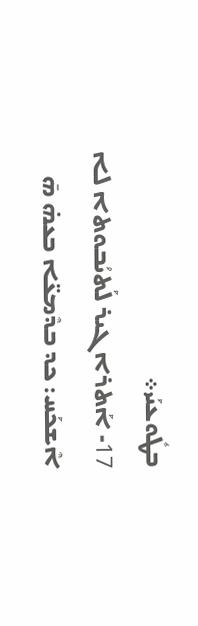ܒܛܽܘܥܝܰܝ܀
17- ܐܰܬܪܐ ܓܝܪ ܠܰܬܝܳܒܘܬܐ ܠܐ ܐܶܫܟܰܚ: ܟܕ ܒܕܶܡܥ̈ܐ ܒܥܗ̇ ܗ̄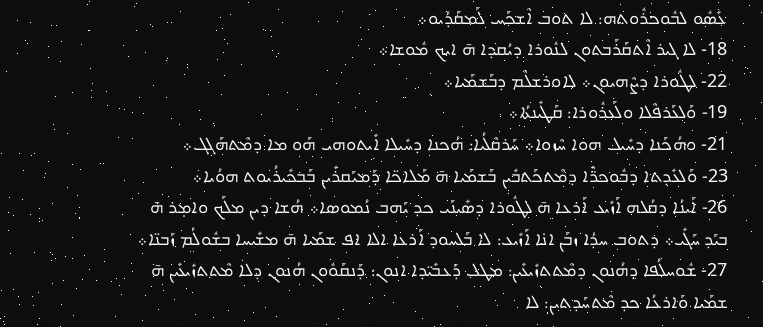ܥܺܣܽܘ ܠܒܽܘܟܪܽܘܬܗ: ܠܐ ܬܘܒ ܐܶܫܟܰܚ ܠܰܡܩܰܕܳܝܘ܀
18- ܠܐ ܓܝܪ ܐܶܬܩܰܪܰܒܬܘܢ ܠܢܽܘܪܐ ܕܝܳܩܕܐ ܗ̄ ܐܝܟ ܡܽܘܫܐ܀
22- ܠܛܽܘܪܐ ܕܨܶܗܝܘܢ܀ ܠܐܘܪܫܠܶܡ ܕܒܰܫܡܰܝܐ܀
19- ܘܰܠܥܰܪܦܶܠܐ ܘܠܰܥܪܽܘܪܐ: ܩܰܛܺܝܢܬܳܐ܀
21- ܘܗܳܟܰܢܐ ܕܚܺܝܠ ܗܘܐ ܚܶܙܘܐ܀ ܚܰܪܩܶܠܳܝܐ: ܗܳܟܢܐ ܕܚܺܝܠܐ ܐܺܝܬܘܗܝ ܗܰܘ ܡܐ ܕܡܶܬܗܰܓܓ܀
23- ܘܰܠܥܺܕܬܐ ܕܒܽܘܟܪ̈ܶܐ ܕܡܶܬܟܰܬܒܺܝܢ ܒܰܫܡܰܝܐ ܗ̄ ܡܰܠܐܟ̈ܐ ܕܰܡܝܰܩܪܺܝܢ ܒܰܒܟܺܝܪܳܝܘܬ ܗܘܳܝܐ܀
26- ܐܰܝܢܳܐ ܕܩܳܠܗ ܐܰܙܺܝܥ ܐܰܪܥܐ ܗ̄ ܠܛܽܘܪܐ ܕܣܺܝܢܰܝ ܟܕ ܝܰܗܒ ܢܳܡܘܣܐ܀ ܗܳܫܐ ܕܝܢ ܡܠܰܟ ܘܐܡ̣ܪ ܗ̄ ܒܝܰܕ ܚܰܓܺܝ܀ ܕܬܘܒ ܚܕܳܐ ܙܒܰܢ ܐܢ̇ܐ ܐܰܙܺܝܥ: ܠܐ ܒܰܠܚܘܕ ܐܰܪܥܐ ܐܠܐ ܐܦ ܫܡܰܝܐ ܗ̄ ܡܫܺܝܚܐ ܒܫܽܘܠܳܡ ܙܰܒܢ̈ܐ܀
27- ܫܽܘܚܠܳܦܐ ܕܗܳܢܘܢ ܕܡܶܬܬܙܺܝܥܺܝܢ: ܡܛܠ ܕܰܥܒܺܝ̈ܕܐ ܐܢܘܢ: ܕܰܢܩܰܘܽܘܢ ܗܳܢܘܢ ܕܠܐ ܡܶܬܬܙܺܝܥܺܝܢ ܗ̄ ܫܡܰܝܐ ܘܰܐܪܥܳܐ ܟܕ ܡܶܬܚܰܕܬܝܢ: ܠܐ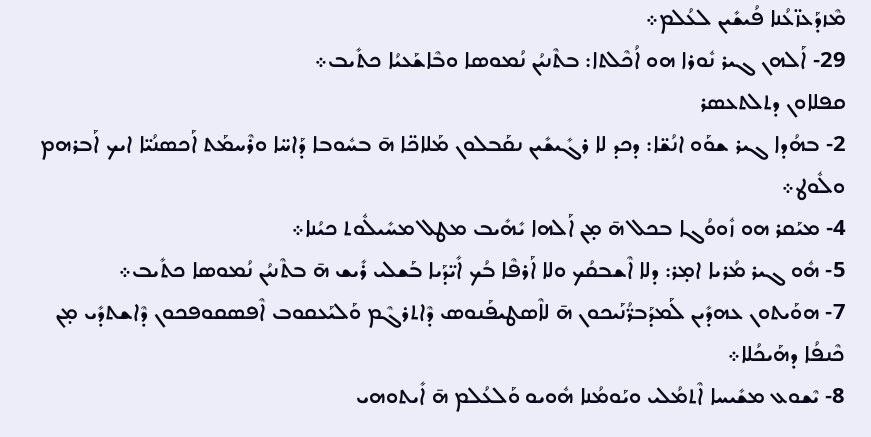ܡܶܙܕܰܥܙ̈ܥܳܢܐ ܦܳܝܫܺܝܢ ܠܥܳܠܡ܀
29- ܐܰܠܗܢ ܓܝܪ ܢܽܘܪܐ ܗܘ ܐܳܟܶܠܬܐ: ܒܬܶܢܝܳܢ ܢܳܡܘܣܐ ܘܒܶܐܫܰܥܝܳܐ ܟܬܺܝܒ܀
ܩܦܠܐܘܢ ܕܬܠܬܥܣܪ
2- ܒܗܳܕܐ ܓܝܪ ܫܘܰܘ ܐܢܳܫ̈ܐ: ܕܟܕ ܠܐ ܪܓܺܝܫܺܝܢ ܢܩܰܒܠܘܢ ܡܰܠܐܟ̈ܐ ܗ̄ ܒܚܽܘܒܐ ܕܰܐܚ̈ܐ ܘܪܶܚܡܰܬ ܐܰܟܣܢܳܝ̈ܐ ܐܝܟ ܐܰܒܪܗܡ ܘܠܽܘܛ܀
4- ܡܝܰܩܪ ܗܘ ܙܽܘܘܳܓܐ ܒܟܠ ܗ̄ ܡ̣ܢ ܐܰܠܗܐ ܝܺܗܺܝܒ ܡܛܠ ܡܚܺܝܠܽܘܬ ܟܝܳܢܐ܀
5- ܗܽܘ ܓܝܪ ܡܳܪܝܐ ܐܡ̣ܪ: ܕܠܐ ܐܶܫܒܩܳܟ ܘܠܐ ܐܰܪܦܶܐ ܒܳܟ ܐܺܝ̈ܕܰܝܐ ܒܰܫܠܝ ܪܺܝܫ ܗ̄ ܒܬܶܢܝܳܢ ܢܳܡܘܣܐ ܟܬܺܝܒ܀
7- ܗܘܰܝܬܘܢ ܥܗܕܺܝܢ ܠܰܡܕܰܒܪ̈ܳܢܰܝܟܘܢ ܗ̄ ܠܐܶܣܛܝܦܰܢܘܣ ܕܶܐܬܪܓܶܡ ܘܰܠܝܰܥܩܘܒ ܐܶܦܣܩܘܦܟܘܢ ܕܶܐܫܬܕܺܝ ܡ̣ܢ ܟܶܢܦܳܐ ܕܗܰܝܟܳܠܐ܀
8- ܝܶܫܘܥ ܡܫܺܝܚܐ ܐܶܬܡܳܠܝ ܘܝܰܘܡܳܢܐ ܗܽܘܝܘ ܘܰܠܥܳܠܡ ܗ̄ ܐܺܝܬܘܗܝ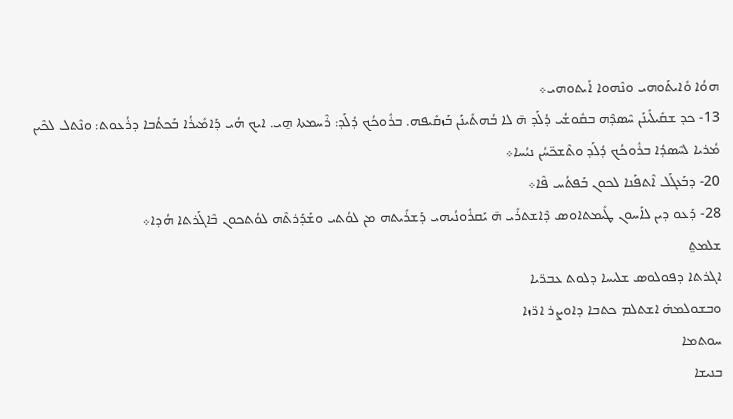ܗܘܳܐ ܘܺܐܝܬܰܘܗܝ ܘܢܶܗܘܐ ܐܺܝܬܘܗܝ܀
13- ܟܕ ܫܩܺܝܠܺܝܢܰܢ ܚܶܣܕܶܗ ܒܩܽܘܫܳܝ ܕܳܠܰܕ ܗ̄ ܠܐ ܒܳܗܬܺܝܢܰܢ ܒܰܙܩܺܝܦܗ. ܒܪܽܘܟܳܟ ܕܳܠܰܕ: ܪܶܚܡܬܐ ܗ̱ܝ. ܐܝܟ ܗܳܝ ܕܰܐܡܺܝܪܳܐ ܒܰܟܬܳܒܐ ܕܪܳܥܘܬ: ܘܢܶܬܠ ܠܟܶܝܢ ܡܳܪܝܐ ܠܚܶܣܕܳܐ ܒܪܽܘܟܳܟ ܕܳܠܰܕ ܘܬܶܫܟ̈ܚܳܢ ܢܝܳܚܐ܀
20- ܕܒܰܥܓܰܠ ܐܶܬܦܰܢܐ ܠܟܘܢ ܒܰܦܬܳܚ ܦܶܐ܀
28- ܕܰܥܘ ܕܝܢ ܠܐܰܚܘܢ ܛܺܝܡܬܐܘܣ ܕܶܐܫܬܪܺܝ ܗ̄ ܝܰܩܪܽܘܢܳܝܗܝ ܕܰܫܪܺܝܬܗ ܡܢ ܠܘܳܬܝ ܘܫܰܕܰܪܬܶܗ ܠܘܳܬܟܘܢ ܒܶܐܓܰܪܬܐ ܗܳܕܐ܀
ܫܠܡܬ݀
ܐܓܪܬܐ ܕܦܘܠܘܣ ܫܠܝܚܐ ܕܠܘܬ ܥܒܪ̈ܝܐ
ܘܒܫܘܠܡܗ̇ ܐܫܬܠܡ ܟܬܒܐ ܕܐܘܨܪ ܐܪ̈ܙܐ
ܚܘܬܡܐ
ܒܢܝܫܐ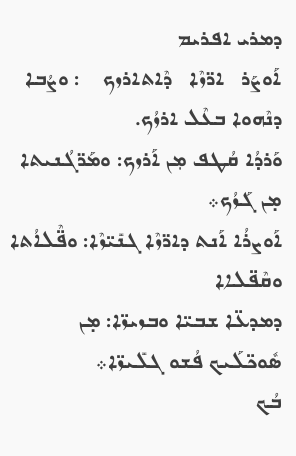ܕܡܪܝ ܐܦܪܝܡ
ܐܰܘܨܰܪ   ܐܪ̈ܙܶܐ   ܕܶܐܬܐܪܙܟ    : ܘܨܳܒܐ ܕܢܶܗܘܐ ܒܥܶܠ ܐܪܙܳܟ.
ܘܰܪܕܳܐ ܩܳܛܦ ܡ݂ܢ ܐܰܪܙܟ: ܘܡܰܪ̈ܓܳܢܝܬܐ  ܡ̣ܢ ܓܰܙܳܟ܀
ܐܰܘܨܪܳܐ ܐܰܢܬ ܕܐܪ̈ܙܶܐ ܓܢܺܝ̈ܙܶܐ: ܘܦ̈ܶܠܐܳܬܐ ܘܩܶܦ̈ܠܐܐ
ܕܡܕܥ̈ܐ ܫܒܝ̈ܐ ܘܒܙܝܙ̈ܐ: ܡ̣ܢ ܣܽܘܟ̈ܠܰܝܟ ܦܳܫܘ ܓܠܺܝܙ̈ܐ܀
ܒܳܟ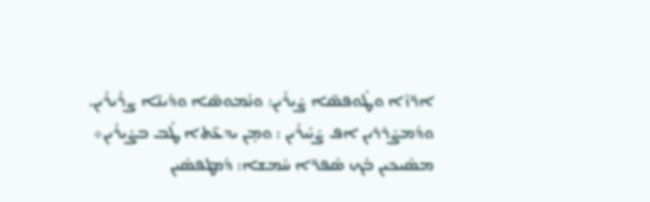ܐܪ̈ܙܶܐ ܘܛܽܘܦܣ̈ܐ ܨܺܝܪܺܝܢ: ܘܢܳܡܘܣ̈ܐ ܘܕܺܝܢ̈ܐ ܨܪܺܝܪܺܝܢ.
ܘܕܰܡܨܰܪܪܝܢ ܐܦ ܨܰܝܺܝܪܺܝܢ : ܘܡ̣ܢ ܝܕܥ̈ܬܐ ܛܳܒ ܒܨܺܝܪܺܝܢ܀
ܡܣܰܝܟܝܢ ܒܳܟ ܣܳܦܪ̈ܐ ܚܰܡܫܐ: ܕܰܡܛܦܣܺܝܢ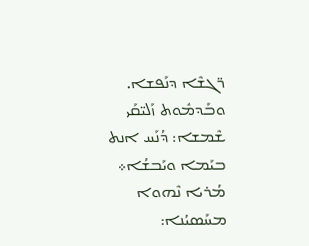ܪ̈ܓܫܶܐ ܕܢܰܦܫܐ.
ܘܒܰܕܡܽܘܬ ܙܰܠܝ̈ܩܰܝ ܫܶܡܫܐ: ܕܳܢܰܚ ܐܢܬ ܒܝܰܡܐ ܘܝܰܒܫܳܐ܀
ܡܳܪܝܐ ܢܶܗܘܐ ܡܚܰܣܝܳܢܐ: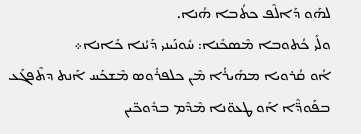ܠܗܰܘ ܕܰܐܠܶܦ ܟܬܳܒܐ ܗܳܢܐ.
ܘܠܺܝ ܟܳܬܘܒܐ ܡܶܣܟܺܢܐ: ܚܽܘܢܰܝܢܝ ܕܰܝܳܢܐ ܟܺܐܢܐ܀
ܐܳܘ ܩܳܪܘܝܐ ܡܗܺܝܪܳܐ ܡܶܢ ܟܠܦܪܽܘܣ ܡܶܫܟܰܚ ܐܰܢܬ ܕܬܶܦܓܰܥ ܒܦܰܘܕ̈ܶܐ ܐܰܘ ܛܥܘ̈ܢܐ ܡܶܕܶܡ ܒܕܽܘܟ̈ܝܢ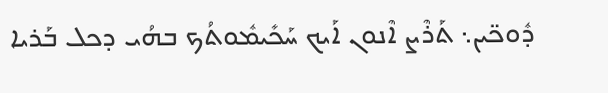ܕܽܘܟ̈ܝܢ܆ ܬܰܪܶܨ ܐܶܢܘܢ ܐܰܝܟ ܚܰܟܺܝܡܽܘܬܳܟ ܒܗܳܝ ܕܟܠ ܒܰܪܝܐ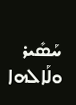ܚܰܣܺܝܪ ܘܠܰܐܠܗܐ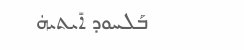ܒܰܠܚܘܕ ܐܺܝܬܝܗܿ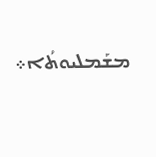ܡܫܰܡܠܝܘܬܳܐ܀